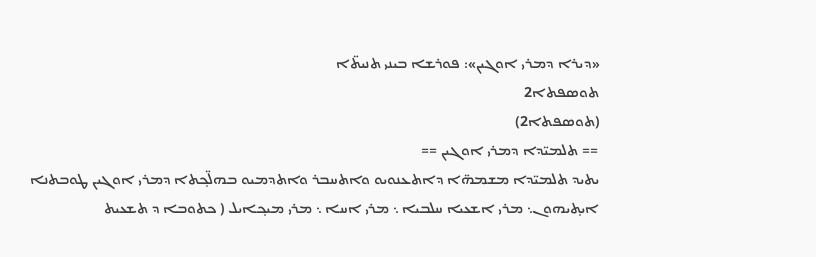«ܕܝܪܐ ܕܡܪܝ ܐܘܓܝܢ»: ܦܘܪܫܐ ܒܝܢܝ ܬܢܝܬ̈ܐ
ܬܘܣܦܬܐ2
(ܬܘܣܦܬܐ2)
== ܬܠܡܝ̈ܕܐ ܕܡܪܝ ܐܘܓܝܢ ==
ܝܬܝܕ ܬܠܡܝ̈ܕܐ ܡܫܡܗ̈ܐ ܕܐܬܥܢܘܝܘ ܘܐܬܚܒܪ ܘܐܬܕܡܝܘ ܒܗܠ̈ܟ̥ܬܐ ܕܡܪܝ ܐܘܓܝܢ ܛܘܒܬܢܐ ܐܝܬ̥ܝܗܘܢ܆ ܡܪܝ ܐܫܥܝܐ ܚܠܒܝܐ ܆ ܡܪܝ ܐܚܐ ܆ ܡܪܝ ܡܝܟ̥ܐܝܠ ( ܟܬܘܒܐ ܕ ܬܫܥܝܬ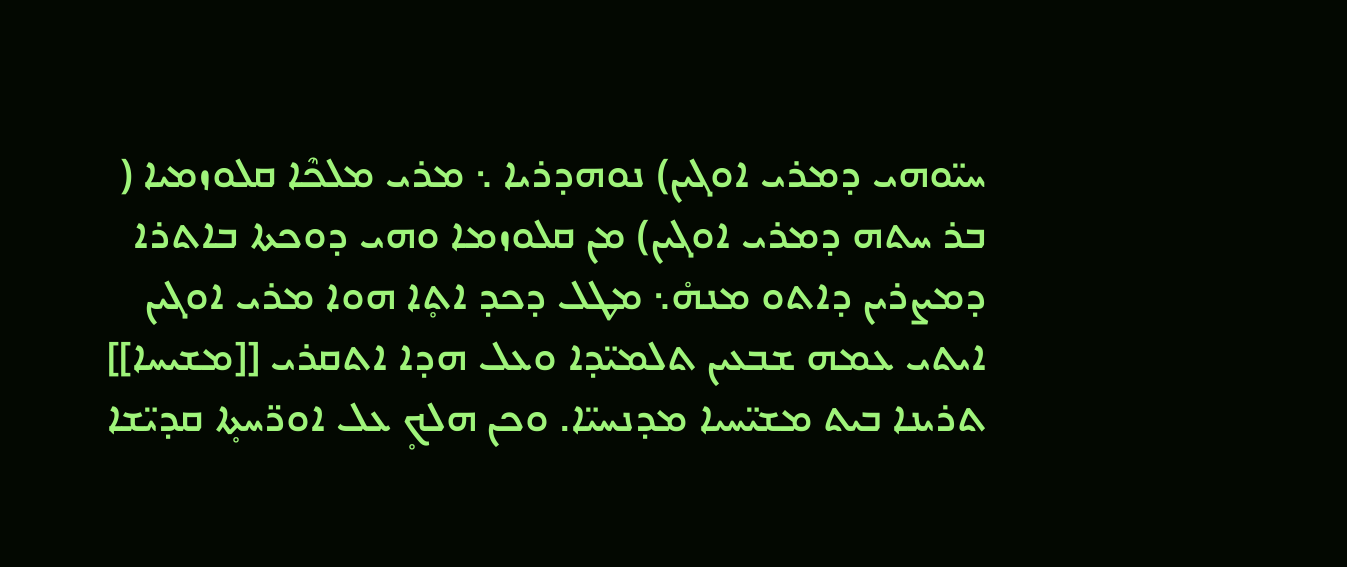ܚܝ̈ܘܗܝ ܕܡܪܝ ܐܘܓܝܢ) ܢܘܗܕܪܝܐ ܆ ܡܪܝ ܡܠܟܶܐ ܩܠܘܙܡܝܐ ( ܒܪ ܚܬܗ ܕܡܪܝ ܐܘܓܝܢ) ܡܢ ܩܠܘܙܡܐ ܘܗܝ ܕܘܟܬܐ ܒܐܬܪܐ ܕܡܨܪܝܢ ܕܐܬܘ ܡܢܗ̊܆ ܡܛܠ ܕܟܕ ܐܬ̥ܐ ܗܘܐ ܡܪܝ ܐܘܓܝܢ ܐܝܬܝ ܥܡܗ ܫܒܥܝܢ ܬܠܡܝ̈ܕܐ ܘܥܠ ܗܕܐ ܐܬܩܪܝ [[ܡܫܝܚܐ]] ܬܪܝܢܐ ܒܝܬ ܡܫܝ̈ܚܝܐ ܡܕܢܚܝ̈ܐ. ܘܟܢ ܗܠܟ̥ ܥܠ ܐܘܪ̈ܚܬ̥ܐ ܩܕܝ̈ܫܐ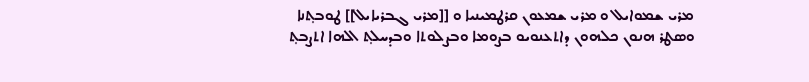ܡܪܝ ܫܡܘܐܝܠ ܘ ܡܪܝ ܫܡܥܘܢ ܩܪܛܡܝܢܝܐ ܘ [[ܡܪܝ ܓܒܪܝܐܝܠ]] ܛܘܒܬ̥ܢܐ ܘܣܛܪ ܗܢܘܢ ܟܠܗܘܢ ܕܐܬܥܢܘܝܘ ܒܨܘܡܐ ܘܒܨܠܘܬܐ ܘܒܕܚܠܬ̥ ܐܠܗܐ ܐܬܨܒܬ̥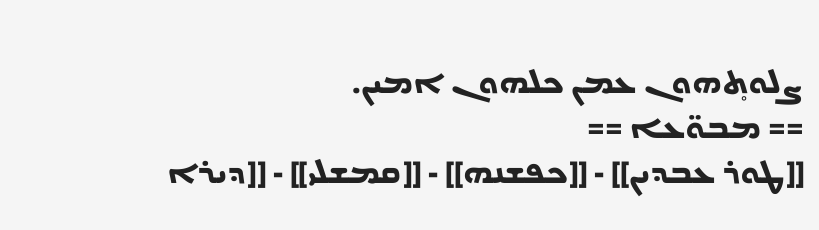ܨܠܘܬ̥ܗܘܢ ܥܡܢ ܟܠܗܘܢ ܐܡܝܢ.
== ܡܒܘ̈ܥܐ ==
[[ܛܘܪ ܥܒܕܝܢ]] - [[ܟܦܫܢܗ]] - [[ܩܡܫܠܝ]] - [[ܕܝܪܐ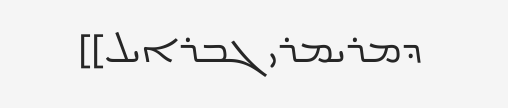ܕܡܪܝܡܪܝ ܓܒܪܐܝܠ]]